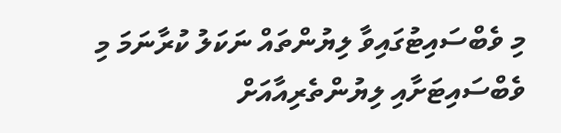މި ވެބްސައިޓުގައިވާ ލިޔުންތައް ނަކަލު ކުރާނަމަ މި ވެބްސައިޓަށާއި ލިޔުންތެރިއާއަށް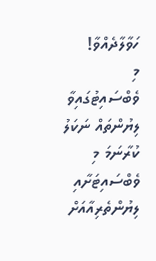ހަވާލާދެއްވާ!
މި ވެބްސައިޓުގައިވާ ލިޔުންތައް ނަކަލު ކުރާނަމަ މި ވެބްސައިޓަށާއި ލިޔުންތެރިއާއަށް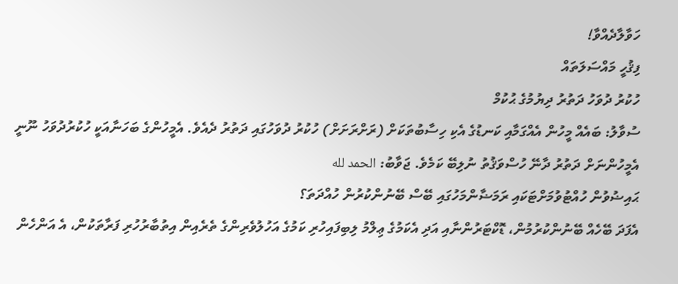ހަވާލާދެއްވާ!
ފިޤުހީ މައްސަލަތައް
ހުކުރު ދުވަހު ދަތުރު ދިޔުމުގެ ޙުކުމް
ސުވާލު: ބައެއް މީހުން އެއްގަމާއި ކަނޑުގެ އެކި ހިސާބުތަކަށް (ރަށްރަށަށް) ހުކުރު ދުވަހުގައި ދަތުރު ދެއެވެ. އެމީހުންގެ ބަހަނާއަކީ ހުކުރުދުވަހު ނޫނީ އެމީހުންނަށް ދަތުރު ދާނޭ ހުސްވަޤުތު ނުލިބޭ ކަމެވެ. ޖަވާބު: الحمد لله
ޙައިޟުވުން ހުއްޓުވުމަށްޓަކައި ރަމަޟާންމަހުގައި ބޭސް ބޭނުންކުރުން ހުއްދަތަ؟
އެފަދަ ބޭހެއް ބޭނުންކުރުމުން، ޑޮކްޓަރުންނާއި އަދި އެކަމުގެ ޢިލްމު ލިބިފައިހުރި ކަމުގެ އަހުލުވެރިންގެ ތެރެއިން އިތުބާރުހުރި ފަރާތަކުން، އެ އަންހެން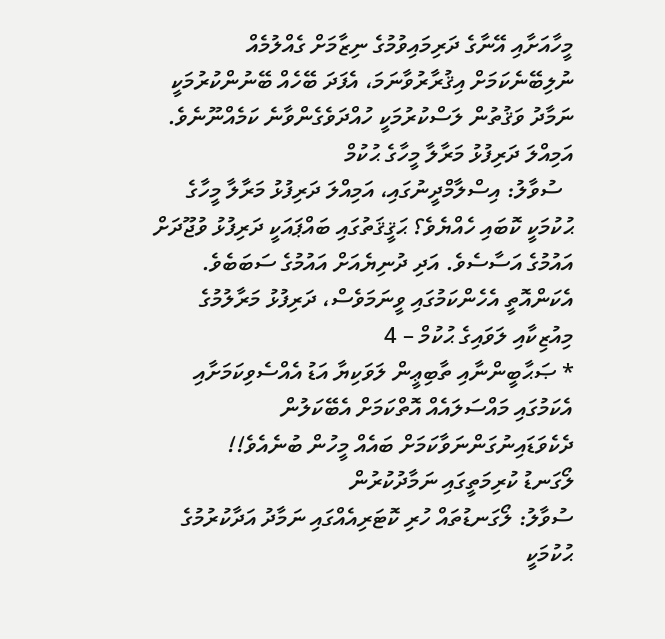މީހާއަށާއި އޭނާގެ ދަރިމައިވުމުގެ ނިޒާމަށް ގެއްލުމެއް ނުލިބޭނެކަމަށް އިޤުރާރުވާނަމަ، އެފަދަ ބޭހެއް ބޭނުންކުރުމަކީ
ނަމާދު ވަޤުތުން ލަސްކުރުމަކީ ހުއްދަވެގެންވާނެ ކަމެއްނޫނެވެ.
އަމިއްލަ ދަރިފުޅު މަރާލާ މީހާގެ ޙުކުމް
  ސުވާލު: އިސްލާމްދީނުގައި، އަމިއްލަ ދަރިފުޅު މަރާލާ މީހާގެ ޙުކުމަކީ ކޮބައި ހެއްޔެވެ؟ ޙަޤީޤަތުގައި ބައްޕައަކީ ދަރިފުޅު ވުޖޫދަށް އައުމުގެ އަސާސެވެ. އަދި ދުނިޔެއަށް އައުމުގެ ސަބަބެވެ. އެކަންއޮތީ އެހެންކަމުގައި ވީނަމަވެސް، ދަރިފުޅު މަރާލުމުގެ
މިއުޒިކާއި ލަވައިގެ ޙުކުމް – 4
* ޞަޙާބީންނާއި ތާބިޢީން ލަވަކިޔާ އަޑު އެއްސެވިކަމަށާއި އެކަމުގައި މައްސަލައެއް އޮތްކަމަށް އެބޭކަލުން ދެކެވަޑައިނުގަންނަވާކަމަށް ބައެއް މީހުން ބުނެއެވެ!!
ލޯގަނޑު ކުރިމަތީގައި ނަމާދުކުރުން
ސުވާލު: ލޯގަނޑުތައް ހުރި ކޮޓަރިއެއްގައި ނަމާދު އަދާކުރުމުގެ ޙުކުމަކީ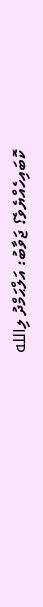ކޮބައިހެއްޔެވެ؟ ޖަވާބު: އަލްޙަމްދު ލިالله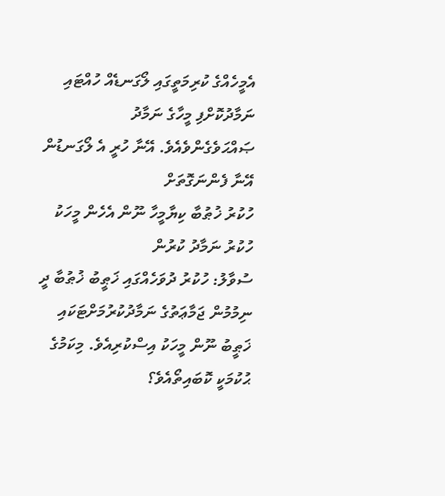އެމީހެއްގެ ކުރިމަތީގައި ލޯގަނޑެއް ހުއްޓައި ނަމާދުކޮށްފި މީހާގެ ނަމާދު ޞައްޙަވެގެންވެއެވެ. އޭނާ ހުރީ އެ ލޯގަނޑުން އޭނާ ފެންނަގޮތަށް
ހުކުރު ޚުޠުބާ ކިޔާމީހާ ނޫން އެހެން މީހަކު ހުކުރު ނަމާދު ކުރުން
ސުވާލު: ހުކުރު ދުވަހެއްގައި ޚަޠީބު ޚުޠުބާ ދީ ނިމުމުން ޖަމާޢަތުގެ ނަމާދުކުރުމަށްޓަކައި ޚަޠީބު ނޫން މީހަކު އިސްކުރިއެވެ. މިކަމުގެ ޙުކުމަކީ ކޮބައިތޯއެވެ؟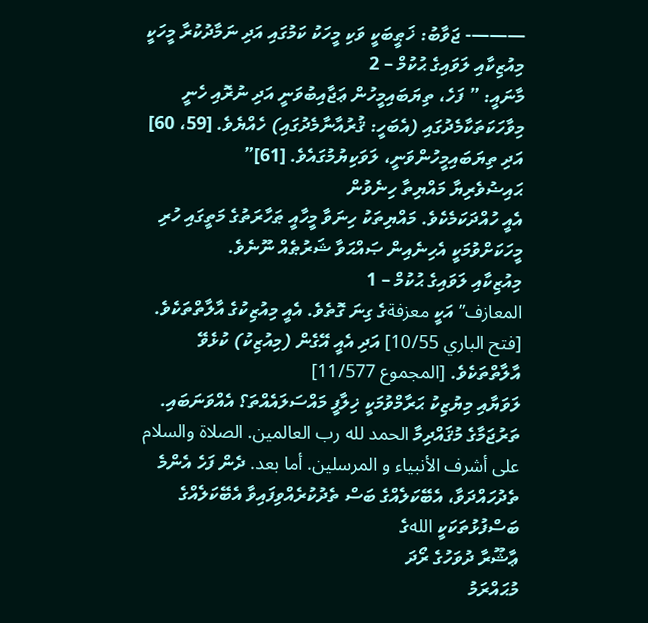———- ޖަވާބު: ޚަޠީބަކީ ވަކި މީހަކު ކަމުގައި އަދި ނަމާދުކުރާ މީހަކީ
މިއުޒިކާއި ލަވައިގެ ޙުކުމް – 2
މާނައީ: ” ފަހެ، ތިޔަބައިމީހުން ޢަޖާއިބުވަނީ އަދި ނުރޮއި ހެނީ މިވާހަކަތަކާމެދުގައި (އެބަހީ: ޤުރުއާނާމެދުގައި) ހެއްޔެވެ. [59، 60] އަދި ތިޔަބައިމީހުންވަނީ، ލަވަކިޔުމުގައެވެ. [61]”
ޙައިޟުވެރިޔާ މައްޔިތާ ހިނެވުން
އެއީ ހުއްދަކަމެކެވެ. މައްޔިތަކު ހިނަވާ މީހާއީ ޠަހާރަތުގެ މަތީގައި ހުރި މީހަކަށްވުމަކީ އެހިނެއިން ޞައްޙަވާ ޝަރުޠެއް ނޫނެވެ.
މިއުޒިކާއި ލަވައިގެ ޙުކުމް – 1
المعازف” އަކީ معزفةގެ ގިނަ ގޮތެވެ. އެއީ މިއުޒިކުގެ އާލާތްތަކެވެ. [فتح الباري 10/55] އަދި އެއީ އޭގެން (މިއުޒިކު) ކުޅެވޭ އާލާތްތަކެވެ. [المجموع 11/577]
ލަވަޔާއި މިޔުޒިކު ޙަރާމްވުމަކީ ޚިލާފީ މައްސަލައެއްތަ؟ އެއްވަނަބައި.
ތަރުޖަމާގެ މުޤައްދިމާ الحمد لله رب العالمين. الصلاة والسلام على أشرف الأنبياء و المرسلين. أما بعد. ދެން ފަހެ އެންމެ ތެދުހައްދަވާ، އެބޭކަލެއްގެ ބަސް ތެދުކުރެއްވިފައިވާ އެބޭކަލެއްގެ ބަސްފުޅުތަކަކީ اللهގެ
ޢާޝޫރާ ދުވަހުގެ ރޯދަ
މުޙައްރަމު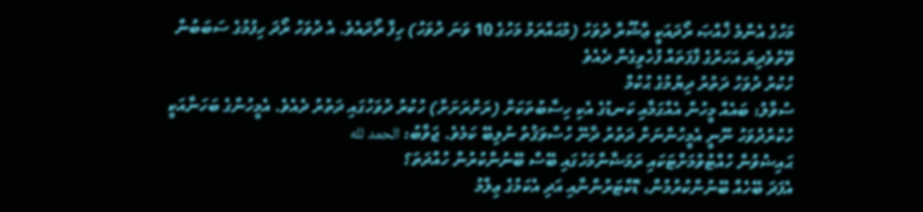މަހުގެ އެންމެ ޚާއްޞަ ރޯދައަކީ ޢާޝޫރާ ދުވަހު (މުޙައްރަމު މަހުގެ 10 ވަނަ ދުވަހު) ހިފާ ރޯދައެވެ. އެ ދުވަހު ރޯދަ ހިފުމުގެ ސަބަބުން ވޭތުވެދިޔަ އަހަރުގެ ފާފަތައް ފުހެވިގެން ދެއެވެ
ހުކުރު ދުވަހު ދަތުރު ދިޔުމުގެ ޙުކުމް
ސުވާލު: ބައެއް މީހުން އެއްގަމާއި ކަނޑުގެ އެކި ހިސާބުތަކަށް (ރަށްރަށަށް) ހުކުރު ދުވަހުގައި ދަތުރު ދެއެވެ. އެމީހުންގެ ބަހަނާއަކީ ހުކުރުދުވަހު ނޫނީ އެމީހުންނަށް ދަތުރު ދާނޭ ހުސްވަޤުތު ނުލިބޭ ކަމެވެ. ޖަވާބު: الحمد لله
ޙައިޟުވުން ހުއްޓުވުމަށްޓަކައި ރަމަޟާންމަހުގައި ބޭސް ބޭނުންކުރުން ހުއްދަތަ؟
އެފަދަ ބޭހެއް ބޭނުންކުރުމުން، ޑޮކްޓަރުންނާއި އަދި އެކަމުގެ ޢިލްމު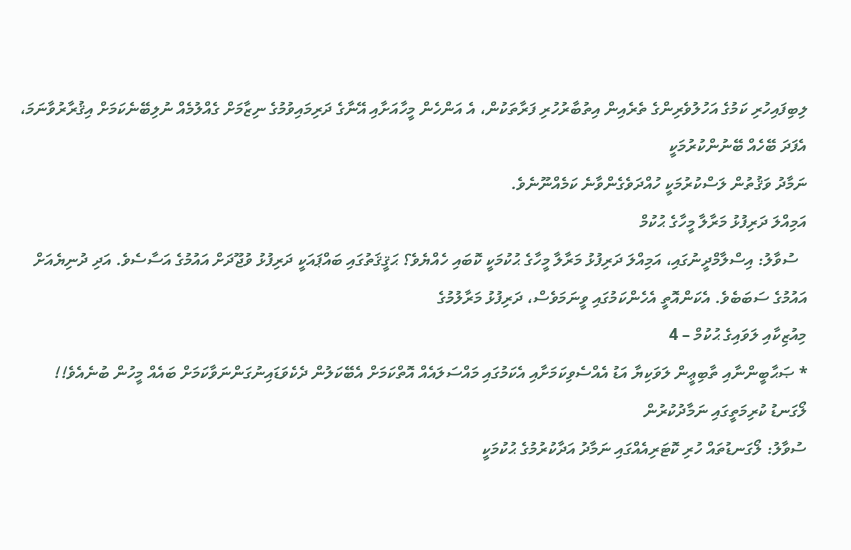ލިބިފައިހުރި ކަމުގެ އަހުލުވެރިންގެ ތެރެއިން އިތުބާރުހުރި ފަރާތަކުން، އެ އަންހެން މީހާއަށާއި އޭނާގެ ދަރިމައިވުމުގެ ނިޒާމަށް ގެއްލުމެއް ނުލިބޭނެކަމަށް އިޤުރާރުވާނަމަ، އެފަދަ ބޭހެއް ބޭނުންކުރުމަކީ
ނަމާދު ވަޤުތުން ލަސްކުރުމަކީ ހުއްދަވެގެންވާނެ ކަމެއްނޫނެވެ.
އަމިއްލަ ދަރިފުޅު މަރާލާ މީހާގެ ޙުކުމް
  ސުވާލު: އިސްލާމްދީނުގައި، އަމިއްލަ ދަރިފުޅު މަރާލާ މީހާގެ ޙުކުމަކީ ކޮބައި ހެއްޔެވެ؟ ޙަޤީޤަތުގައި ބައްޕައަކީ ދަރިފުޅު ވުޖޫދަށް އައުމުގެ އަސާސެވެ. އަދި ދުނިޔެއަށް އައުމުގެ ސަބަބެވެ. އެކަންއޮތީ އެހެންކަމުގައި ވީނަމަވެސް، ދަރިފުޅު މަރާލުމުގެ
މިއުޒިކާއި ލަވައިގެ ޙުކުމް – 4
* ޞަޙާބީންނާއި ތާބިޢީން ލަވަކިޔާ އަޑު އެއްސެވިކަމަށާއި އެކަމުގައި މައްސަލައެއް އޮތްކަމަށް އެބޭކަލުން ދެކެވަޑައިނުގަންނަވާކަމަށް ބައެއް މީހުން ބުނެއެވެ!!
ލޯގަނޑު ކުރިމަތީގައި ނަމާދުކުރުން
ސުވާލު: ލޯގަނޑުތައް ހުރި ކޮޓަރިއެއްގައި ނަމާދު އަދާކުރުމުގެ ޙުކުމަކީ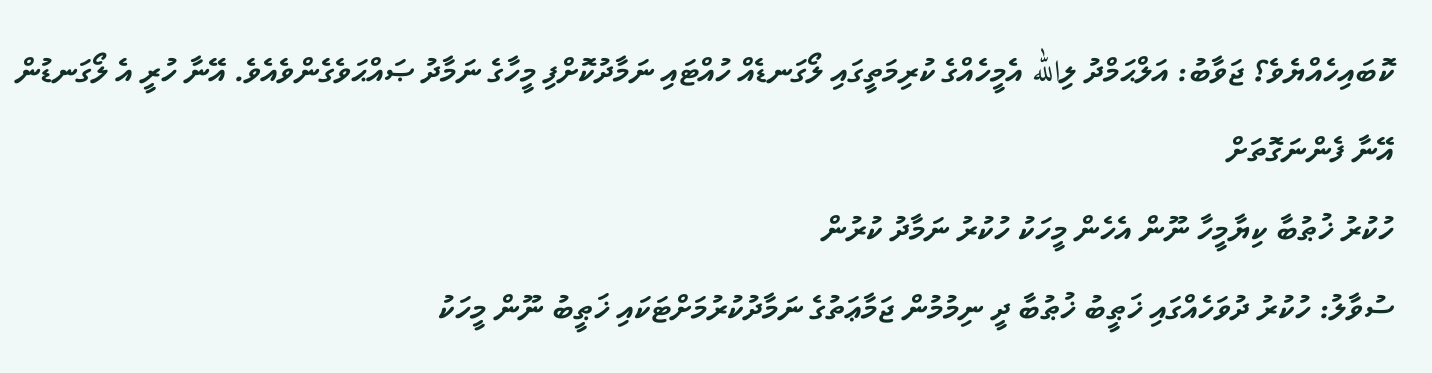ކޮބައިހެއްޔެވެ؟ ޖަވާބު: އަލްޙަމްދު ލިالله އެމީހެއްގެ ކުރިމަތީގައި ލޯގަނޑެއް ހުއްޓައި ނަމާދުކޮށްފި މީހާގެ ނަމާދު ޞައްޙަވެގެންވެއެވެ. އޭނާ ހުރީ އެ ލޯގަނޑުން އޭނާ ފެންނަގޮތަށް
ހުކުރު ޚުޠުބާ ކިޔާމީހާ ނޫން އެހެން މީހަކު ހުކުރު ނަމާދު ކުރުން
ސުވާލު: ހުކުރު ދުވަހެއްގައި ޚަޠީބު ޚުޠުބާ ދީ ނިމުމުން ޖަމާޢަތުގެ ނަމާދުކުރުމަށްޓަކައި ޚަޠީބު ނޫން މީހަކު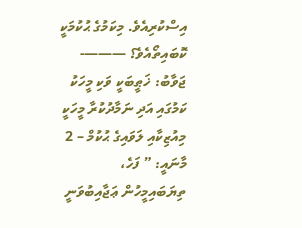އިސްކުރިއެވެ. މިކަމުގެ ޙުކުމަކީ ކޮބައިތޯއެވެ؟ ———- ޖަވާބު: ޚަޠީބަކީ ވަކި މީހަކު ކަމުގައި އަދި ނަމާދުކުރާ މީހަކީ
މިއުޒިކާއި ލަވައިގެ ޙުކުމް – 2
މާނައީ: ” ފަހެ، ތިޔަބައިމީހުން ޢަޖާއިބުވަނީ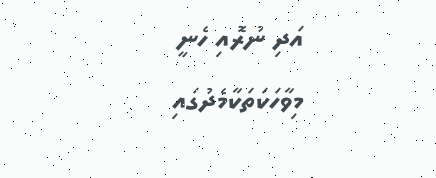އަދި ނުރޮއި ހެނީ މިވާހަކަތަކާމެދުގައި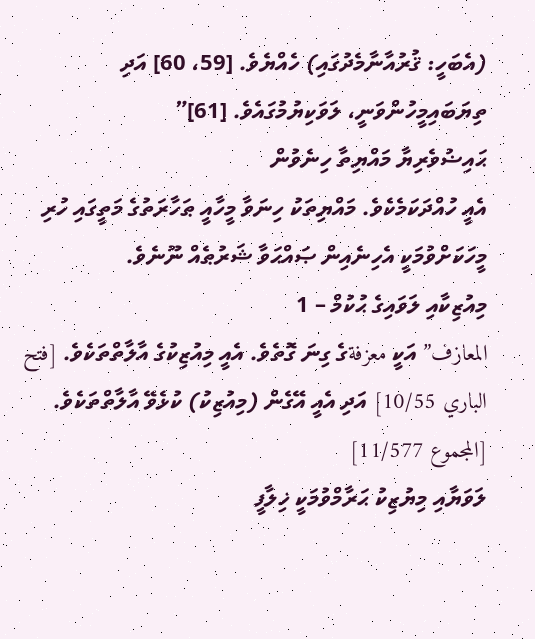(އެބަހީ: ޤުރުއާނާމެދުގައި) ހެއްޔެވެ. [59، 60] އަދި ތިޔަބައިމީހުންވަނީ، ލަވަކިޔުމުގައެވެ. [61]”
ޙައިޟުވެރިޔާ މައްޔިތާ ހިނެވުން
އެއީ ހުއްދަކަމެކެވެ. މައްޔިތަކު ހިނަވާ މީހާއީ ޠަހާރަތުގެ މަތީގައި ހުރި މީހަކަށްވުމަކީ އެހިނެއިން ޞައްޙަވާ ޝަރުޠެއް ނޫނެވެ.
މިއުޒިކާއި ލަވައިގެ ޙުކުމް – 1
المعازف” އަކީ معزفةގެ ގިނަ ގޮތެވެ. އެއީ މިއުޒިކުގެ އާލާތްތަކެވެ. [فتح الباري 10/55] އަދި އެއީ އޭގެން (މިއުޒިކު) ކުޅެވޭ އާލާތްތަކެވެ. [المجموع 11/577]
ލަވަޔާއި މިޔުޒިކު ޙަރާމްވުމަކީ ޚިލާފީ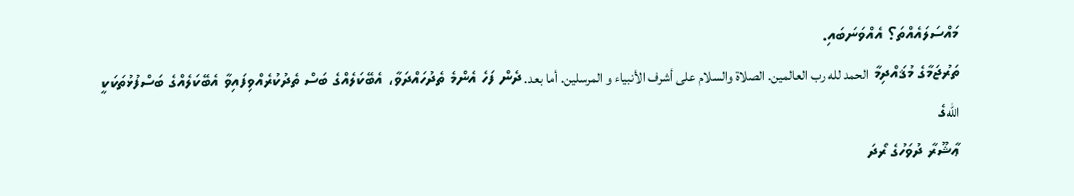މައްސަލައެއްތަ؟ އެއްވަނަބައި.
ތަރުޖަމާގެ މުޤައްދިމާ الحمد لله رب العالمين. الصلاة والسلام على أشرف الأنبياء و المرسلين. أما بعد. ދެން ފަހެ އެންމެ ތެދުހައްދަވާ، އެބޭކަލެއްގެ ބަސް ތެދުކުރެއްވިފައިވާ އެބޭކަލެއްގެ ބަސްފުޅުތަކަކީ اللهގެ
ޢާޝޫރާ ދުވަހުގެ ރޯދަ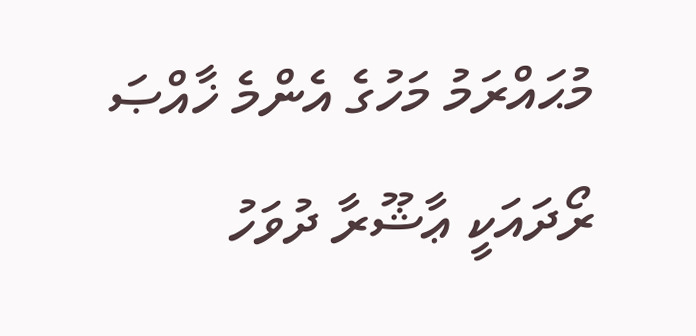މުޙައްރަމު މަހުގެ އެންމެ ޚާއްޞަ ރޯދައަކީ ޢާޝޫރާ ދުވަހު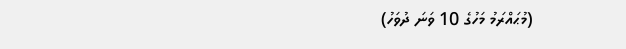(މުޙައްރަމު މަހުގެ 10 ވަނަ ދުވަހު)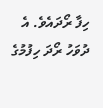ހިފާ ރޯދައެވެ. އެ ދުވަހު ރޯދަ ހިފުމުގެ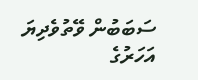ސަބަބުން ވޭތުވެދިޔަ އަހަރުގެ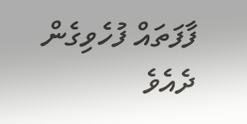ފާފަތައް ފުހެވިގެން ދެއެވެ